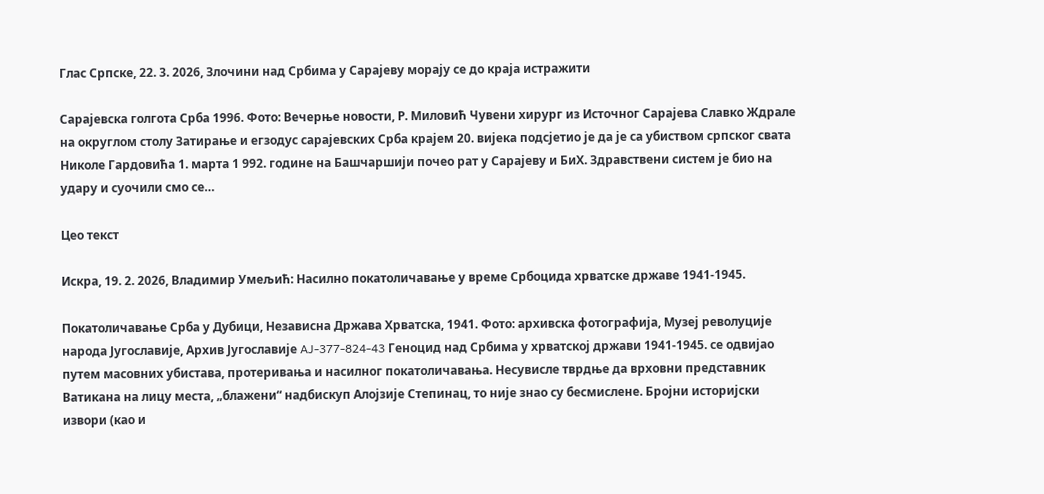Глас Српске, 22. 3. 2026, Злочини над Србима у Сарајеву морају се до краја истражити

Сарајевска голгота Срба 1996. Фото: Вечерње новости, Р. Миловић Чувени хирург из Источног Сарајева Славко Ждрале на округлом столу Затирање и егзодус сарајевских Срба крајем 20. вијека подсјетио је да је са убиством српског свата Николе Гардовића 1. марта 1 992. године на Башчаршији почео рат у Сарајеву и БиХ. Здравствени систем је био на удару и суочили смо се…

Цео текст

Искра, 19. 2. 2026, Владимир Умељић: Насилно покатоличавање у време Србоцида хрватске државе 1941-1945.

Покатоличавање Срба у Дубици, Независна Држава Хрватска, 1941. Фото: архивска фотографија, Музеј револуције народа Југославије, Архив Југославије AJ-377-824-43 Геноцид над Србима у хрватској држави 1941-1945. се одвијао путем масовних убистава, протеривања и насилног покатоличавања. Несувисле тврдње да врховни представник Ватикана на лицу места, „блажени“ надбискуп Алојзије Степинац, то није знао су бесмислене. Бројни историјски извори (као и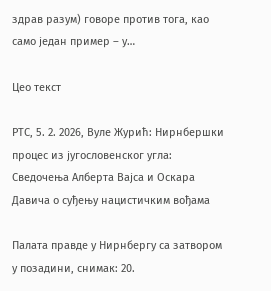здрав разум) говоре против тога, као само један пример – у…

Цео текст

РТС, 5. 2. 2026, Вуле Журић: Нирнбершки процес из југословенског угла: Сведочења Алберта Вајса и Оскара Давича о суђењу нацистичким вођама

Палата правде у Нирнбергу са затвором у позадини, снимак: 20.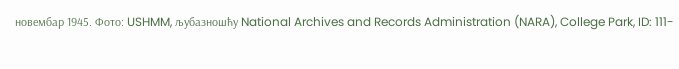новембар 1945. Фото: USHMM, љубазношћу National Archives and Records Administration (NARA), College Park, ID: 111-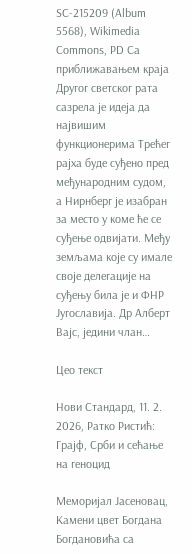SC-215209 (Album 5568), Wikimedia Commons, PD Са приближавањем краја Другог светског рата сазрела је идеја да највишим функционерима Трећег рајха буде суђено пред међународним судом, а Нирнберг је изабран за место у коме ће се суђење одвијати. Међу земљама које су имале своје делегације на суђењу била је и ФНР Југославија. Др Алберт Вајс, једини члан…

Цео текст

Нови Стандард, 11. 2. 2026, Ратко Ристић: Грајф, Срби и сећање на геноцид

Меморијал Јасеновац, Камени цвет Богдана Богдановића са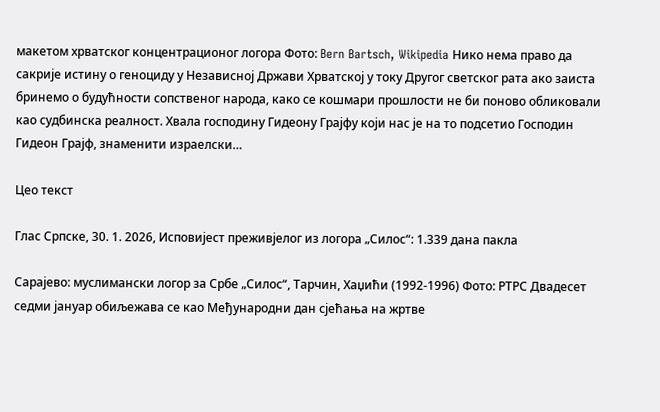макетом хрватског концентрационог логора Фото: Bern Bartsch, Wikipedia Нико нема право да сакрије истину о геноциду у Независној Држави Хрватској у току Другог светског рата ако заиста бринемо о будућности сопственог народа, како се кошмари прошлости не би поново обликовали као судбинска реалност. Хвала господину Гидеону Грајфу који нас је на то подсетио Господин Гидеон Грајф, знаменити израелски…

Цео текст

Глас Српске, 30. 1. 2026, Исповијест преживјелог из логора „Силос“: 1.339 дана пакла

Сарајево: муслимански логор за Србе „Силос“, Тарчин, Хаџићи (1992-1996) Фото: РТРС Двадесет седми јануар обиљежава се као Међународни дан сјећања на жртве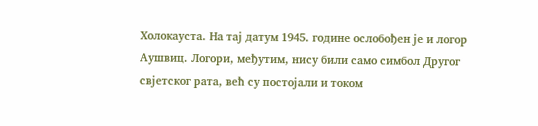Холокауста. На тај датум 1945. године ослобођен је и логор Аушвиц. Логори, међутим, нису били само симбол Другог свјетског рата, већ су постојали и током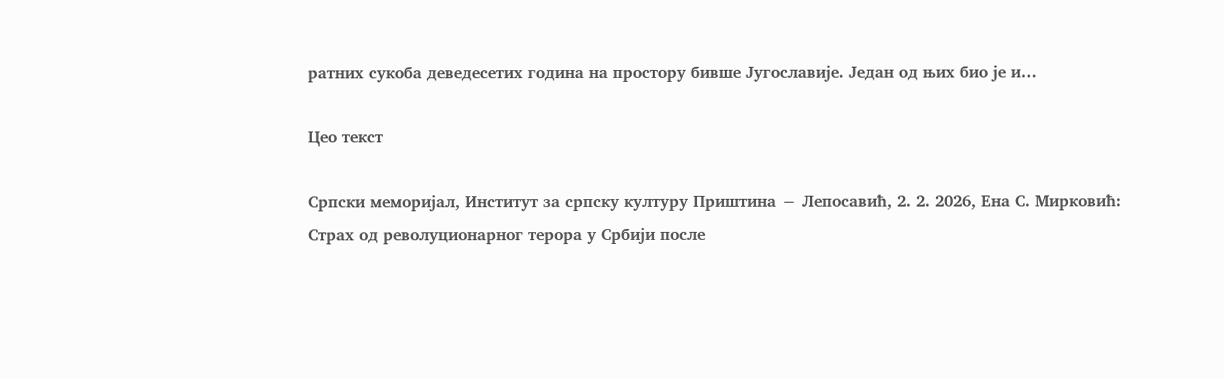ратних сукоба деведесетих година на простору бивше Југославије. Један од њих био је и…

Цео текст

Српски меморијал, Институт за српску културу Приштина − Лепосавић, 2. 2. 2026, Ена С. Мирковић: Страх од револуционарног терора у Србији после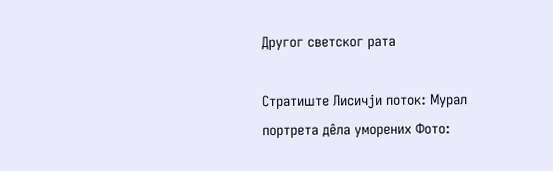Другог светског рата

Стратиште Лисичји поток: Мурал портрета дêла уморених Фото: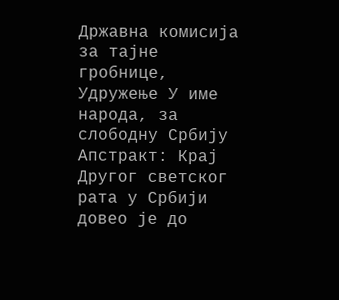Државна комисија за тајне гробнице, Удружење У име народа, за слободну Србију Апстракт: Крај Другог светског рата у Србији довео је до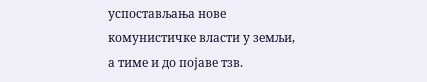успостављања нове комунистичке власти у земљи, а тиме и до појаве тзв.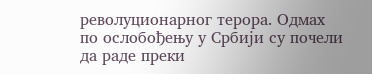револуционарног терора. Одмах по ослобођењу у Србији су почели да раде преки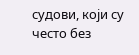судови, који су често без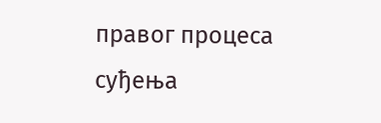правог процеса суђења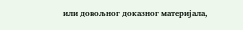или довољног доказног материјала,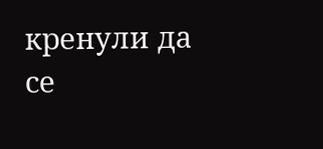кренули да се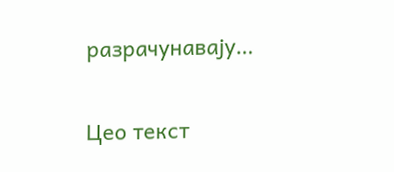разрачунавају…

Цео текст